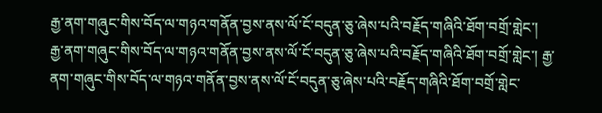རྒྱ་ནག་གཞུང་གིས་བོད་ལ་གཉའ་གནོན་བྱས་ནས་ལོ་ངོ་བདུན་ཅུ་ཞེས་པའི་བརྗོད་གཞིའི་ཐོག་བགྲོ་གླེང་།
རྒྱ་ནག་གཞུང་གིས་བོད་ལ་གཉའ་གནོན་བྱས་ནས་ལོ་ངོ་བདུན་ཅུ་ཞེས་པའི་བརྗོད་གཞིའི་ཐོག་བགྲོ་གླེང་། རྒྱ་ནག་གཞུང་གིས་བོད་ལ་གཉའ་གནོན་བྱས་ནས་ལོ་ངོ་བདུན་ཅུ་ཞེས་པའི་བརྗོད་གཞིའི་ཐོག་བགྲོ་གླེང་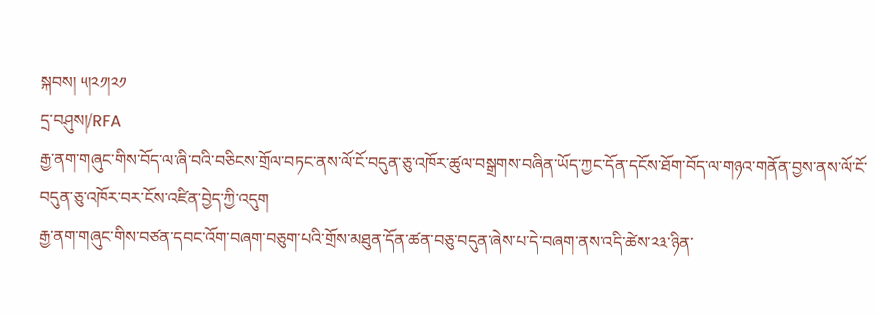སྐབས། ༥།༢༡།༢༡
དྲ་བཤུས།/RFA
རྒྱ་ནག་གཞུང་གིས་བོད་ལ་ཞི་བའི་བཅིངས་གྲོལ་བཏང་ནས་ལོ་ངོ་བདུན་ཅུ་འཁོར་ཚུལ་བསྒྲགས་བཞིན་ཡོད་ཀྱང་དོན་དངོས་ཐོག་བོད་ལ་གཉའ་གནོན་བྱས་ནས་ལོ་ངོ་བདུན་ཅུ་འཁོར་བར་ངོས་འཛིན་བྱེད་ཀྱི་འདུག
རྒྱ་ནག་གཞུང་གིས་བཙན་དབང་འོག་བཞག་བཅུག་པའི་གྲོས་མཐུན་དོན་ཚན་བཅུ་བདུན་ཞེས་པ་དེ་བཞག་ནས་འདི་ཚེས་༢༣་ཉིན་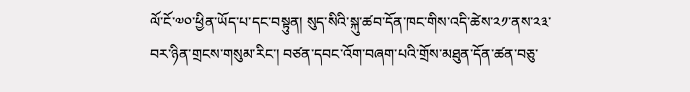ལོ་ངོ་༧༠་ཕྱིན་ཡོད་པ་དང་བསྟུན། སུད་སིའི་སྐུ་ཚབ་དོན་ཁང་གིས་འདི་ཚེས་༢༡་ནས་༢༣་བར་ཉིན་གྲངས་གསུམ་རིང་། བཙན་དབང་འོག་བཞག་པའི་གྲོས་མཐུན་དོན་ཚན་བཅུ་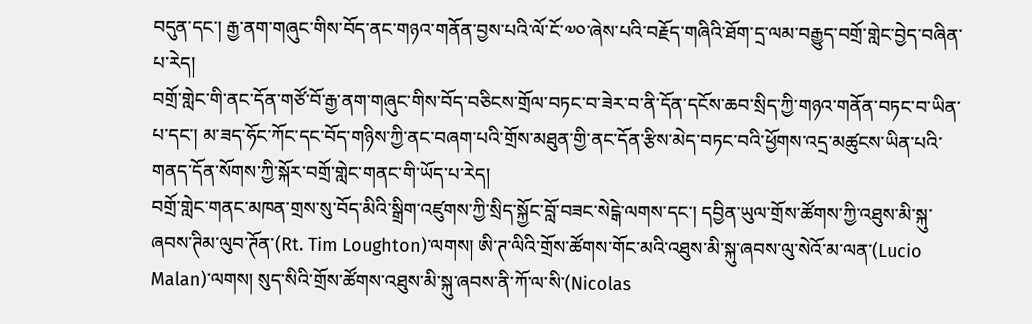བདུན་དང་། རྒྱ་ནག་གཞུང་གིས་བོད་ནང་གཉའ་གནོན་བྱས་པའི་ལོ་ངོ་༧༠་ཞེས་པའི་བརྗོད་གཞིའི་ཐོག་དྲ་ལམ་བརྒྱུད་བགྲོ་གླེང་བྱེད་བཞིན་པ་རེད།
བགྲོ་གླེང་གི་ནང་དོན་གཙོ་བོ་རྒྱ་ནག་གཞུང་གིས་བོད་བཅིངས་གྲོལ་བཏང་བ་ཟེར་བ་ནི་དོན་དངོས་ཆབ་སྲིད་ཀྱི་གཉའ་གནོན་བཏང་བ་ཡིན་པ་དང་། མ་ཟད་ཧོང་ཀོང་དང་བོད་གཉིས་ཀྱི་ནང་བཞག་པའི་གྲོས་མཐུན་གྱི་ནང་དོན་རྩིས་མེད་བཏང་བའི་ཕྱོགས་འདྲ་མཚུངས་ཡིན་པའི་གནད་དོན་སོགས་ཀྱི་སྐོར་བགྲོ་གླེང་གནང་གི་ཡོད་པ་རེད།
བགྲོ་གླེང་གནང་མཁན་གྲས་སུ་བོད་མིའི་སྒྲིག་འཛུགས་ཀྱི་སྲིད་སྐྱོང་བློ་བཟང་སེངྒེ་ལགས་དང་། དབྱིན་ཡུལ་གྲོས་ཚོགས་ཀྱི་འཐུས་མི་སྐུ་ཞབས་ཊིམ་ལུབ་ཊོན་(Rt. Tim Loughton)་ལགས། ཨི་ཊ་ལིའི་གྲོས་ཚོགས་གོང་མའི་འཐུས་མི་སྐུ་ཞབས་ལུ་སེའོ་མ་ལན་(Lucio Malan)་ལགས། སུད་སིའི་གྲོས་ཚོགས་འཐུས་མི་སྐུ་ཞབས་ནི་ཀོ་ལ་སི་(Nicolas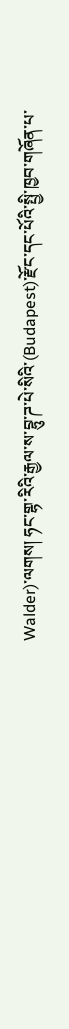Walder)་ལགས། ཧང་གྷ་རིའི་རྒྱལ་ས་བྷུ་ཌ་པེ་སིའི་(Budapest)་རྫོང་དང་པོའི་སྤྱི་ཁྱབ་གཞོན་པ་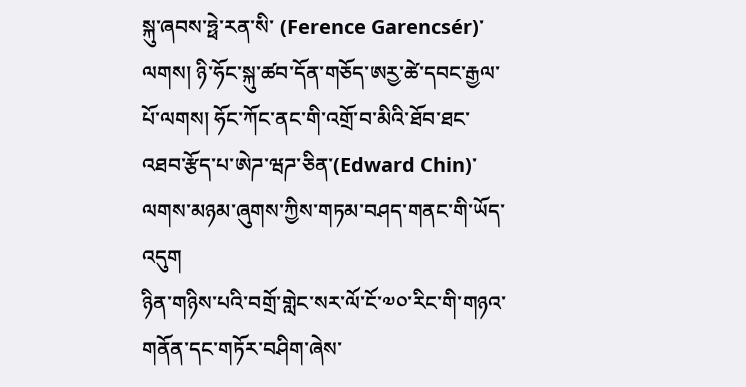སྐུ་ཞབས་ཧྥེ་རན་སི་ (Ference Garencsér)་ལགས། ཉི་ཧོང་སྐུ་ཚབ་དོན་གཅོད་ཨརྱ་ཚེ་དབང་རྒྱལ་པོ་ལགས། ཧོང་ཀོང་ནང་གི་འགྲོ་བ་མིའི་ཐོབ་ཐང་འཐབ་རྩོད་པ་ཨེཌ་ཝཌ་ཅིན་(Edward Chin)་ལགས་མཉམ་ཞུགས་ཀྱིས་གཏམ་བཤད་གནང་གི་ཡོད་འདུག
ཉིན་གཉིས་པའི་བགྲོ་གླེང་སར་ལོ་ངོ་༧༠་རིང་གི་གཉའ་གནོན་དང་གཏོར་བཤིག་ཞེས་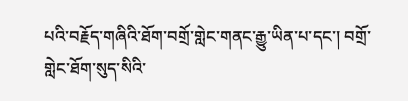པའི་བརྗོད་གཞིའི་ཐོག་བགྲོ་གླེང་གནང་རྒྱུ་ཡིན་པ་དང་། བགྲོ་གླེང་ཐོག་སུད་སིའི་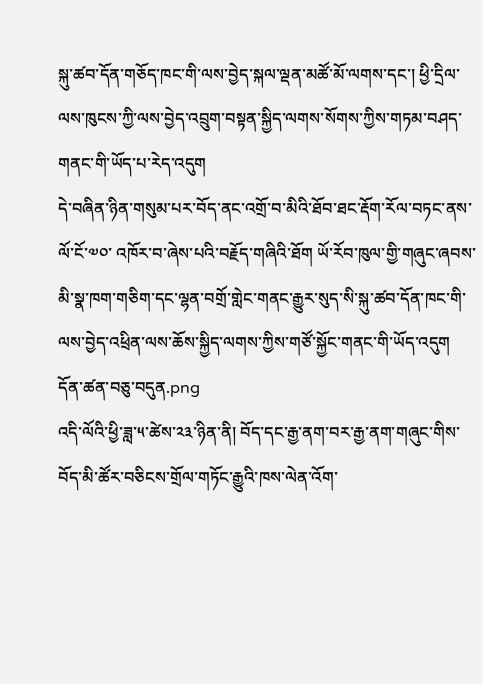སྐུ་ཚབ་དོན་གཅོད་ཁང་གི་ལས་བྱེད་སྐལ་ལྡན་མཚོ་མོ་ལགས་དང་། ཕྱི་དྲིལ་ལས་ཁུངས་ཀྱི་ལས་བྱེད་འབྲུག་བསྟན་སྐྱིད་ལགས་སོགས་ཀྱིས་གཏམ་བཤད་གནང་གི་ཡོད་པ་རེད་འདུག
དེ་བཞིན་ཉིན་གསུམ་པར་བོད་ནང་འགྲོ་བ་མིའི་ཐོབ་ཐང་རྡོག་རོལ་བཏང་ནས་ལོ་ངོ་༧༠་ འཁོར་བ་ཞེས་པའི་བརྗོད་གཞིའི་ཐོག ཡོ་རོབ་ཁུལ་གྱི་གཞུང་ཞབས་མི་སྣ་ཁག་གཅིག་དང་ལྷན་བགྲོ་གླེང་གནང་རྒྱུར་སུད་སི་སྐུ་ཚབ་དོན་ཁང་གི་ལས་བྱེད་འཕྲིན་ལས་ཆོས་སྐྱིད་ལགས་ཀྱིས་གཙོ་སྐྱོང་གནང་གི་ཡོད་འདུག
དོན་ཚན་བཅུ་བདུན.png
འདི་ལོའི་ཕྱི་ཟླ་༥་ཚེས་༢༣་ཉིན་ནི། བོད་དང་རྒྱ་ནག་བར་རྒྱ་ནག་གཞུང་གིས་བོད་མི་ཚོར་བཅིངས་གྲོལ་གཏོང་རྒྱུའི་ཁས་ལེན་འོག་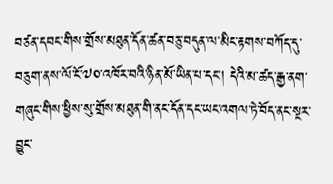བཙན་དབང་གིས་གྲོས་མཐུན་དོན་ཚན་བཅུ་བདུན་ལ་མིང་རྟགས་བཀོད་དུ་བཅུག་ནས་ལོ་ངོ་༧༠་འཁོར་བའི་ཉིན་མོ་ཡིན་པ་དང་། དེའི་མ་ཚད་རྒྱ་ནག་གཞུང་གིས་ཕྱིས་སུ་གྲོས་མཐུན་གི་ནང་དོན་དང་ཡང་འགལ་ཏེ་བོད་ནང་སྔར་བྱུང་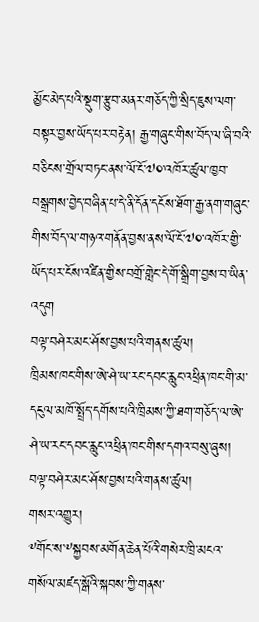མྱོང་མེད་པའི་སྡུག་རྩུབ་མནར་གཅོད་ཀྱི་སྲིད་ཇུས་ལག་བསྟར་བྱས་ཡོད་པར་བརྟེན། རྒྱ་གཞུང་གིས་བོད་ལ་ཞི་བའི་བཅིངས་གྲོལ་བཏང་ནས་ལོ་ངོ་༧༠་འཁོར་ཚུལ་ཁྱབ་བསྒྲགས་བྱེད་བཞིན་པ་དེ་ནི་དོན་དངོས་ཐོག་རྒྱ་ནག་གཞུང་གིས་བོད་ལ་གཉའ་གནོན་བྱས་ནས་ལོ་ངོ་༧༠་འཁོར་གྱི་ཡོད་པར་ངོས་འཛིན་གྱིས་བགྲོ་གླེང་དེ་གོ་སྒྲིག་བྱས་བ་ཡིན་འདུག
བལྟ་བཤེར་མང་ཤོས་བྱས་པའི་གནས་ཚུལ།
ཁྲིམས་ཁང་གིས་ཨེ་ཤེ་ཡ་རང་དབང་རླུང་འཕྲིན་ཁང་གི་མ་དངུལ་མཁོ་སྤྲོད་དགོས་པའི་ཁྲིམས་ཀྱི་ཐག་གཅོད་ལ་ཨེ་ཤེ་ཡ་རང་དབང་རླུང་འཕྲིན་ཁང་གིས་དགའ་བསུ་ཞུས།
བལྟ་བཤེར་མང་ཤོས་བྱས་པའི་གནས་ཚུལ།
གསར་འགྱུར།
༸གོང་ས་༸སྐྱབས་མགོན་ཆེན་པོའི་གསེར་ཁྲི་མངའ་གསོལ་མཛད་སྒོའི་སྐབས་ཀྱི་གནས་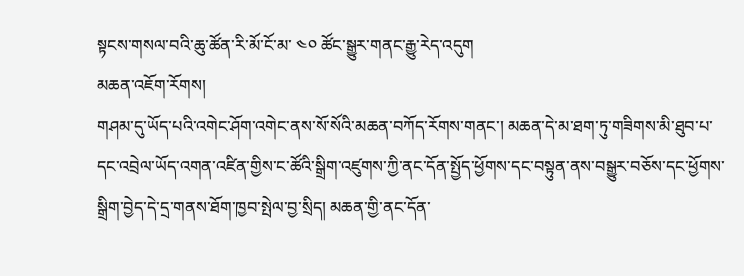སྟངས་གསལ་བའི་ཆུ་ཚོན་རི་མོ་ངོ་མ་ ༤༠ ཚོང་སྒྱུར་གནང་རྒྱུ་རེད་འདུག
མཆན་འཇོག་རོགས།
གཤམ་དུ་ཡོད་པའི་འགེང་ཤོག་འགེང་ནས་སོ་སོའི་མཆན་བཀོད་རོགས་གནང་། མཆན་དེ་མ་ཐག་ཏུ་གཟིགས་མི་ཐུབ་པ་དང་འབྲེལ་ཡོད་འགན་འཛིན་གྱིས་ང་ཚོའི་སྒྲིག་འཛུགས་ཀྱི་ནང་དོན་སྤྱོད་ཕྱོགས་དང་བསྟུན་ནས་བསྒྱུར་བཅོས་དང་ཕྱོགས་སྒྲིག་བྱེད་དེ་དྲ་གནས་ཐོག་ཁྱབ་སྤེལ་བྱ་སྲིད། མཆན་གྱི་ནང་དོན་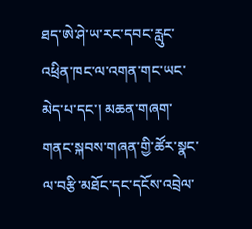ཐད་ཨེ་ཤེ་ཡ་རང་དབང་རླུང་འཕྲིན་ཁང་ལ་འགན་གང་ཡང་མེད་པ་དང་། མཆན་གཞག་གནང་སྐབས་གཞན་གྱི་ཚོར་སྣང་ལ་བརྩི་མཐོང་དང་དངོས་འབྲེལ་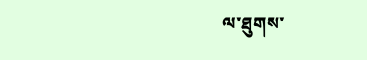ལ་ཐུགས་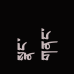སྣང་གནང་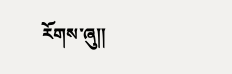རོགས་ཞུ༎